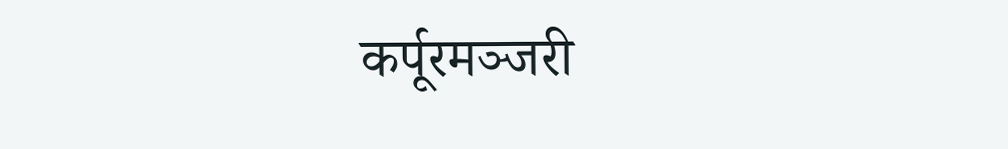कर्पूरमञ्जरी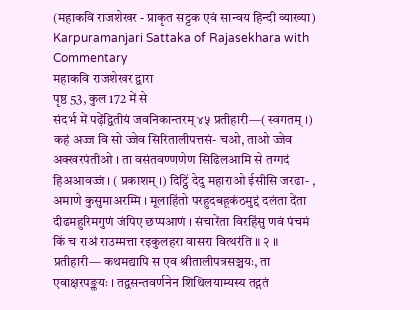(महाकवि राजशेखर - प्राकृत सट्टक एवं सान्वय हिन्दी व्याख्या)
Karpuramanjari Sattaka of Rajasekhara with Commentary
महाकवि राजशेखर द्वारा
पृष्ठ 53, कुल 172 में से
संदर्भ में पढ़ेंद्वितीयं जवनिकान्तरम् ४५ प्रतीहारी—( स्वगतम् ।) कहं अज्ज वि सो ज्जेव सिरितालीपत्तसं- चओ, ताओ ज्जेव अक्खरपंतीओ । ता वसंतवण्णणेण सिढिलआमि से तग्गदं हिअआवज्जं । ( प्रकाशम् ।) दिट्ठिं देदु महाराओ ईसीसि जरढा- , अमाणे कुसुमाअरम्मि । मूलाहिंतो परहुदबहूकंठमुद्दं दलंता देंता दीढमहुरिमगुणं जंपिए छप्पआणं । संचारेंता विरहिंसु णवं पंचमं किं च राअं राउम्मत्ता रइकुलहरा वासरा वित्थरंति ॥ २ ॥ प्रतीहारी— कथमद्यापि स एव श्रीतालीपत्रसञ्चयः, ता एवाक्षरपङ्क्तयः । तद्वसन्तवर्णनेन शिथिलयाम्यस्य तद्गतं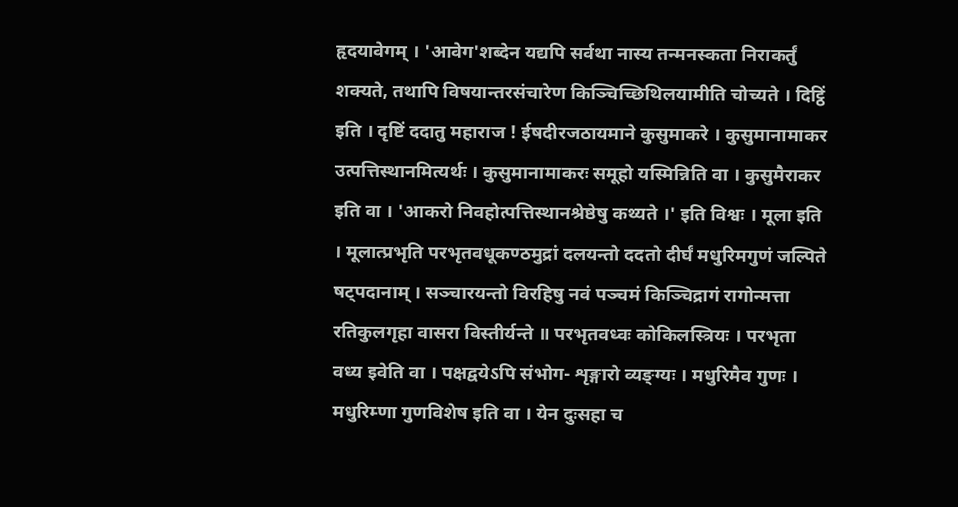हृदयावेगम् । 'आवेग'शब्देन यद्यपि सर्वथा नास्य तन्मनस्कता निराकर्तुं शक्यते, तथापि विषयान्तरसंचारेण किञ्चिच्छिथिलयामीति चोच्यते । दिट्ठिं इति । दृष्टिं ददातु महाराज ! ईषदीरजठायमाने कुसुमाकरे । कुसुमानामाकर उत्पत्तिस्थानमित्यर्थः । कुसुमानामाकरः समूहो यस्मिन्निति वा । कुसुमैराकर इति वा । 'आकरो निवहोत्पत्तिस्थानश्रेष्ठेषु कथ्यते ।' इति विश्वः । मूला इति । मूलात्प्रभृति परभृतवधूकण्ठमुद्रां दलयन्तो ददतो दीर्घं मधुरिमगुणं जल्पिते षट्पदानाम् । सञ्चारयन्तो विरहिषु नवं पञ्चमं किञ्चिद्रागं रागोन्मत्ता रतिकुलगृहा वासरा विस्तीर्यन्ते ॥ परभृतवध्वः कोकिलस्त्रियः । परभृता वध्य इवेति वा । पक्षद्वयेऽपि संभोग- शृङ्गारो व्यङ्ग्यः । मधुरिमैव गुणः । मधुरिम्णा गुणविशेष इति वा । येन दुःसहा च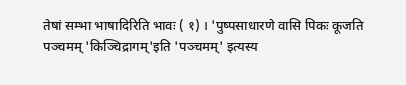तेषां सम्भा भाषादिरिति भावः ( १) । 'पुष्पसाधारणे वासि पिकः कूजति पञ्चमम् 'किञ्चिद्रागम्'इति 'पञ्चमम्' इत्यस्य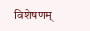विशेषणम्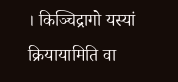। किञ्चिद्रागो यस्यां क्रियायामिति वा